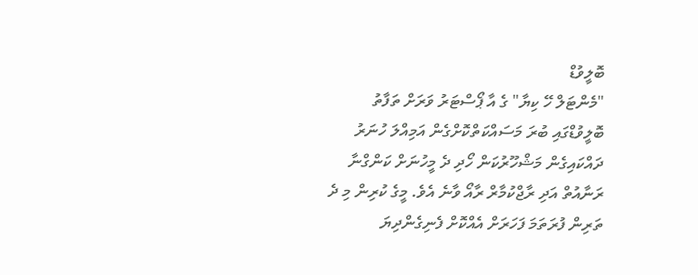ބޮލީވުޑް
"މެންޓަލް ހޭ ކިޔާ" ގެ އާ ޕޯސްޓަރު ވަރަށް ތަފާތު
ބޮލީވުޑްގައި ބުރަ މަސައްކަތްކޮށްގެން އަމިއްލަ ހުނަރު ދައްކައިގެން މަޝްހޫރުކަން ހޯދި ދެ މީހުނަށް ކަންގްނާ ރަނާއުތް އަދި ރާޖްކުމާރް ރާއޯ ވާނެ އެވެ. މީގެ ކުރިން މި ދެ ތަރިން ފުރަތަމަ ފަހަރަށް އެއްކޮށް ފެނިގެންދިޔަ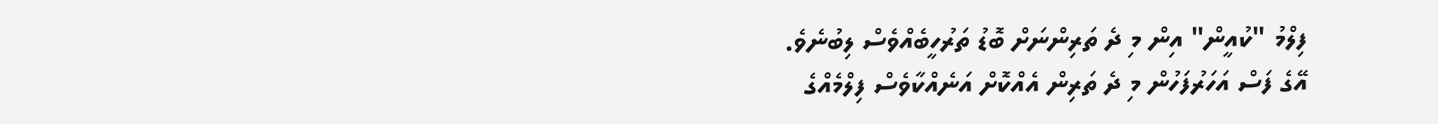ފިލްމު "ކުއީން" އިން މި ދެ ތަރިންނަށް ބޮޑު ތަރުހީބެއްވެސް ލިބުނެވެ.
އޭގެ ފަސް އަހަރުފަހުން މި ދެ ތަރިން އެއްކޮށް އަނެއްކާވެސް ފިލްމެއްގެ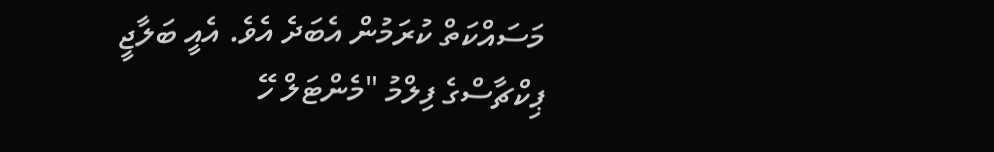މަސައްކަތް ކުރަމުން އެބަދެ އެވެ. އެއީ ބަލާޖީ ޕިކްޗާސްގެ ފިލްމު "މެންޓަލް ހޭ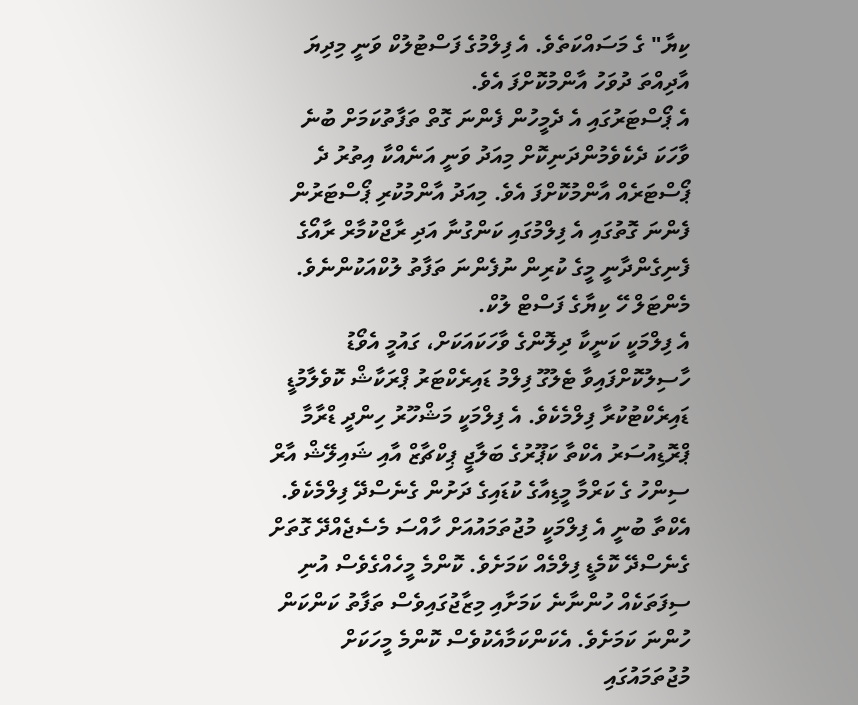ކިޔާ" ގެ މަސައްކަތެވެ. އެ ފިލްމުގެ ފަސްޓުލުކް ވަނީ މިދިޔަ އާދިއްތަ ދުވަހު އާންމުކޮށްފަ އެވެ.
އެ ޕޯސްޓަރުގައި އެ ދެމީހުން ފެންނަ ގޮތް ތަފާތުކަމަށް ބުނެ ވާހަކަ ދެކެވެމުންދަނިކޮށް މިއަދު ވަނީ އަނެއްކާ އިތުރު ދެ ޕޯސްޓަރެއް އާންމުކޮށްފަ އެވެ. މިއަދު އާންމުކުރި ޕޯސްޓަރުން ފެންނަ ގޮތުގައި އެ ފިލްމުގައި ކަންގުނާ އަދި ރާޖްކުމާރް ރާއޯގެ ފެނިގެންދާނީ މީގެ ކުރިން ނުފެންނަ ތަފާތު ލުކްއަކުންނެވެ.
މެންޓަލް ހޭ ކިޔާގެ ފަސްޓް ލުކް.
އެ ފިލްމަކީ ކަނީކާ ދިލޮންގެ ވާހަކައަކަށް، ގައުމީ އެވޯޑު ހާސިލުކޮށްފައިވާ ޓެލުގޫ ފިލްމު ޑައިރެކްޓަރު ޕްރަކާޝް ކޮވެލާމުޑީ ޑައިރެކްޓުކުރާ ފިލްމެކެވެ. އެ ފިލްމަކީ މަޝްހޫރު ހިންދީ ޑްރާމާ ޕްރޮޑިއުސަރު އެކްތާ ކަޕޫރުގެ ބަލާޖީ ޕިކްޗާޒް އާއި ޝައިލޭޝް އާރް ސިންހު ގެ ކަރްމާ މީޑިއާގެ ކުޑައިގެ ދަށުން ގެނެސްދޭ ފިލްމެކެވެ.
އެކްތާ ބުނީ އެ ފިލްމަކީ މުޖުތަމައުއަށް ހާއްސަ މެސެޖެއްދޭ ގޮތަށް ގެނެސްދޭ ކޮމެޑީ ފިލްމެއް ކަމަށެވެ. ކޮންމެ މީހެއްގެވެސް އުނި ސިފަތަކެއް ހުންނާނެ ކަމަށާއި މިޒާޖުގައިވެސް ތަފާތު ކަންކަން ހުންނަ ކަމަށެވެ. އެކަންކަމާއެކުވެސް ކޮންމެ މީހަކަށް މުޖުތަމައުގައި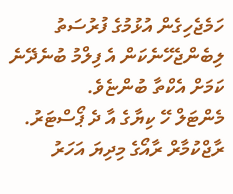ހަމެޖެހިގެން އުޅުމުގެ ފުރުސަތު ލިބެންޖެހޭނެކަން އެ ފިލްމު ބުނެދޭނެ ކަމަށް އެކްތާ ބުންޏެވެ.
މެންޓަލް ހޭ ކިޔާގެ އާ ދެ ޕޯސްޓަރު.
ރާޖްކުމާރް ރާއޯގެ މިދިޔަ އަހަރު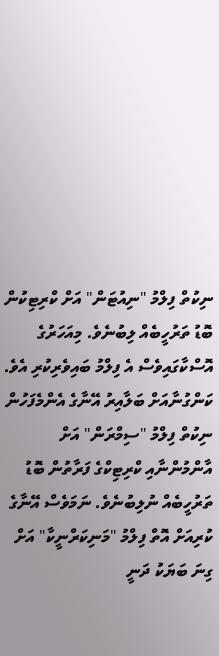ނިކުތް ފިލްމު "ނިއުޓަން" އަށް ކްރިޓިކުން ބޮޑު ތަރުހީބެއް ލިބުނެވެ. މިއަހަރުގެ އޮސްކާގައިވެސް އެ ފިލްމު ބައިވެރިކުރި އެވެ. ކަންގުނާއަށް ބަލާއިރު އޭނާގެ އެންމެފަހުން ނިކުތް ފިލްމު "ސިމްރަން" އަށް އާންމުންނާއި ކްރިޓިކްގެ ފަރާތުން ބޮޑު ތަރުހީބެއް ނުލިބުނެވެ. ނަމަވެސް އޭނާގެ ކުރިއަށް އޮތް ފިލްމު "މަނިކަރްނީކާ" އަށް ގިނަ ބަޔަކު ދަނީ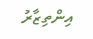އިންތިޒާރު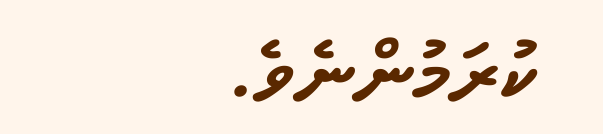ކުރަމުންނެވެ.